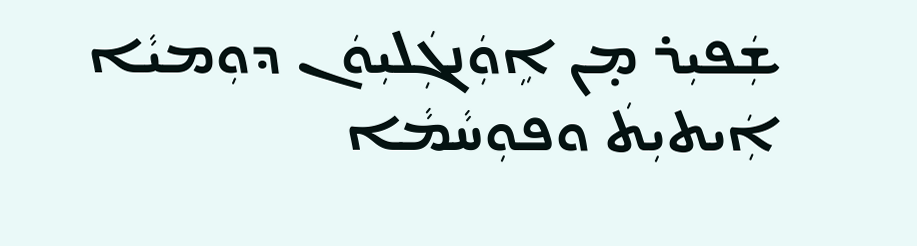ܫܲܦܝܼܪ ܡ̣ܢ ܐܹܘܲܢܓܲܠܝܼܘܿܢ ܕܘܼܡܝܵܐ ܐܲܝܬܝܼܬܿ ܘܦܘܼܚܵܡܵܐ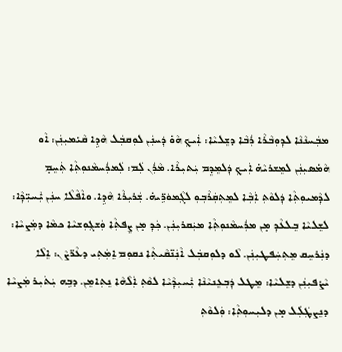ܡܒܲܚܢܵܢܵܐ ܠܕܼܘܼܒܵܪܵܐ ܪܲܒܵܐ ܕܫܸܠܝܵܐ: ܐܲܝܟܼ ܗܵܘ̇ ܕܲܚܢܲܢ ܠܘܼܩܒܲܠ ܗܵܕܹܐ ܩܵܝ̇ܡܝܼܢܲܢ: ܐܵܘ ܗܵܡ̇ܤܝܼܢܲܢ ܠܡܸܫܪܝܵܗ̇ ܐܲܝܟܼ ܕܲܠܡܸܕܸܡ ܝܲܬܝܼܪܵܐ. ܡܵܪܲܢ ܠܲܡ: ܠܲܡܪܲܚܡܵܢܘܼܬܼܵܐ ܬܲܚܸܡ̣ ܠܕܼܵܡܝܘܼܬܼܵܐ ܕܲܠܘܵܬܼ ܐܲܒܼܵܐ ܠܡܸܬܼܩܲܪܵܒܼܘܼ ܠܓܼܵܡܘܿܪܹ̈ܝܗ̇. ܫܲܪܝܼܪܵܐ ܗܵܕܹܐ. ܘܐܵܦܵܠܵܐ ܚܢܲܢ ܝܑܼܚܝܼ̈ܕܼܵܐ: ܠܫܸܠܝܵܐ ܒܸܠܥܵܕܼ ܡ̣ܢ ܡܪܲܚܡܵܢܘܼܬܼܵܐ ܡܝܲܩܪܝܼܢܲܢ. ܟܲܕܼ ܡ̣ܢ ܨܸܦܬܼܵܐ ܘܲܫܓܼܘܼܫܝܵܐ ܟܡܵܐ ܕܡܲܨܝܵܐ: ܕܢܲܪܚܸܩ ܡܸܬܼܚܲܦܛܝܼܢܲܢ. ܠܵܘ ܕܠܘܼܩܒܲܠ ܐܵܢܲܢ̈ܩܵܝܬܼܵܐ ܢܩܘܼܡ ܐܸܡܲܬܼܝ ܕܥܵܪ̈ܨܵܢ: ܐܸܠܵܐ ܝܵܨ̇ܦܝܼܢܲܢ ܕܫܸܠܝܵܐ: ܡܸܛܠ ܕܲܒܼܥܸܢܝܵܢܵܐ ܝܑܼܚܝܼܕܼܵܝܵܐ ܠܘܵܬܼ ܐܲܠܵܗܵܐ ܢܸܬܼܐܡܸܢ. ܕܒܹܗ ܝܲܬܿܝܼܪ ܡܲܨܝܵܐ ܕܢܸܨܛܲܠܲܠ ܡ̣ܢ ܕܠܝܼܚܘܼܬܼܵܐ: ܘܲܠܘܵܬܼ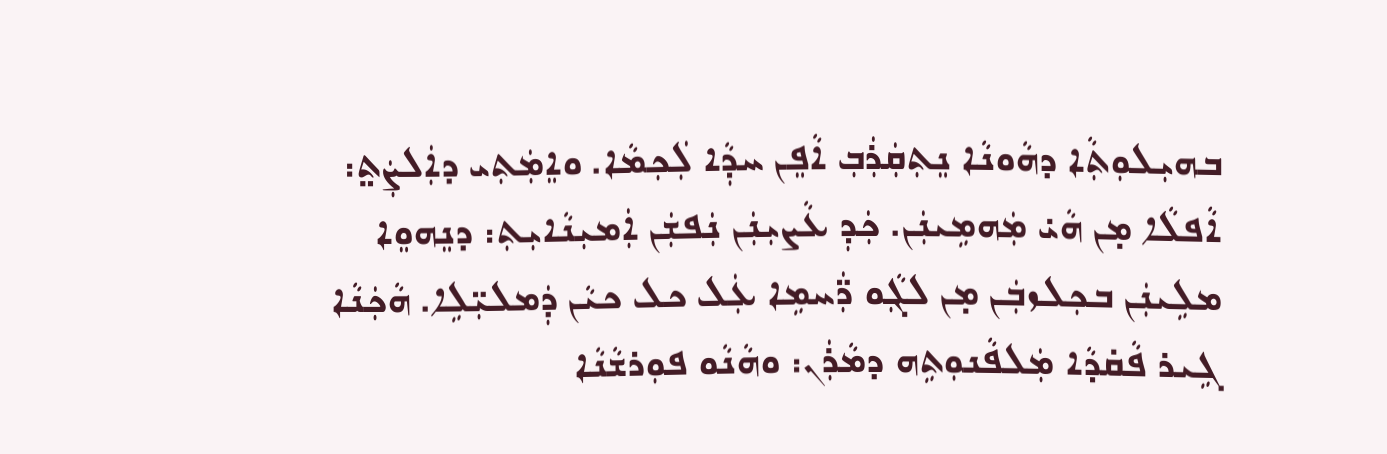ܒܗܝܼܠܘܼܬܼܵܐ ܕܗܵܘܢܵܐ ܢܸܬܼܩܲܪܲܒܼ ܐܵܦܸܢ ܚܕܼܵܐ ܠܲܟܼܡܵܐ. ܘܐܸܡܲܬܼܝ ܕܐܲܠܨܲܬ̤: ܐܵܦܠܵܐ ܡ̣ܢ ܗܵܝ̇ ܡܲܗܡܹܝܢܲܢ. ܟܲܕܼ ܥܵܨܝܼܢܲܢ ܢܲܦܫܲܢ ܐܲܡܝܼܢܵܐܝܼܬܼ: ܕܢܸܗܘܸܐ ܡܠܹܝܢܲܢ ܒܟܼܠܙܒܲܢ ܡ̣ܢ ܠܓܼܵܘ ܪ̈ܲܚܡܹܐ ܥܲܠ ܟܠ ܟܝܵܢ ܕܲܡܠܝܼ̈ܠܹܐ. ܗܵܟܲܢܵܐ ܓܹܝܪ ܦܵܩ̇ܕܵܐ ܡܲܠܦܵܢܘܼܬܹܗ ܕܡܵܪܲܢ: ܘܗܵܢܵܘ ܦܘܼܪܫܵܢܵܐ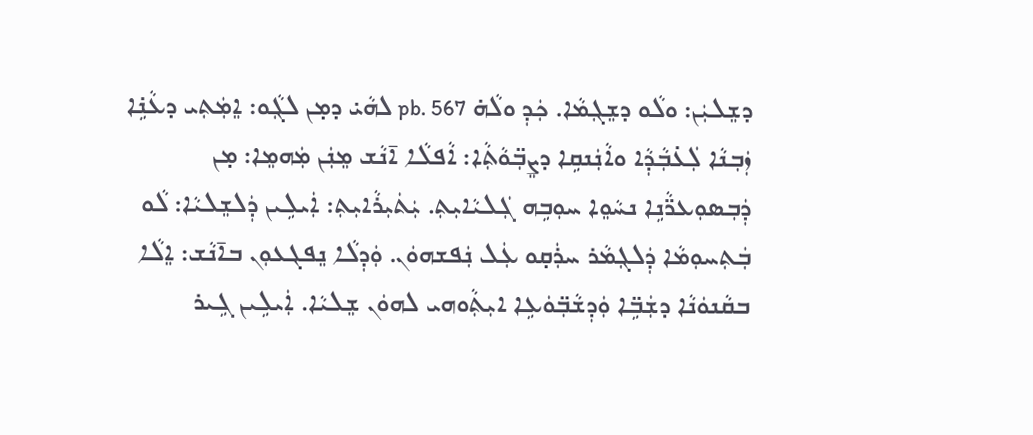ܕܫܸܠܝܲܢ: ܘܠܵܘ ܕܫܸܓܼܡܵܐ. ܟܲܕܼ ܘܠܵܗ̇ pb. 567 ܠܗܵܝ̇ ܕܡ̣ܢ ܠܓܼܵܘ: ܐܸܡܲܬܼܝ ܕܥܵܢܹ̇ܐ ܙܲܒܼܢܵܐ ܠܲܥ̇ܒܼܵܕܼܵܐ ܘܐܵܢܲܢܩܹܐ ܕܨܸܒܼ̈ܘܵܬܼܵܐ: ܐܵܦܠܵܐ ܐ̄ܢܵܫ ܡܸܢܲܢ ܡܲܗܡܸܐ: ܡ̣ܢ ܕܲܒܼܤܘܼܥܪ̈ܵܢܹܐ ܢܚܵܘܸܐ ܚܘܼܒܹܗ ܓܲܠܝܵܐܝܼܬܼ. ܝܲܬܿܝܼܪܵܐܝܼܬܼ: ܐܲܝܠܹܝܢ ܕܲܠܫܸܠܝܵܐ: ܠܵܘ ܒܲܬܼܚܘܼܡܵܐ ܕܲܠܓܼܡܵܪ ܚܪܲܩ̣ܘ ܥܲܠ ܢܲܦܫܗܘܿܢ. ܘܲܕܼܠܵܐ ܢܸܦܓܥܘܼܢ ܒܐ̄ܢܵܫ: ܐܸܠܵܐ ܒܩܵܢܘܿܢܵܐ ܕܫܲܒܹ̈ܐ ܘܲܕܼܫܵܒܼ̈ܘܿܥܹܐ ܐܝܼܬܼܵܘܗܝ ܠܗܘܿܢ ܫܸܠܝܵܐ. ܐܲܝܠܹܝܢ ܓܹܝܪ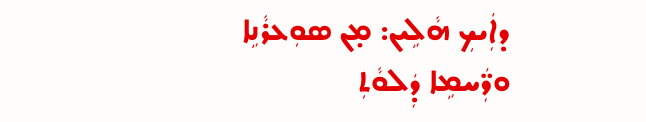ܕܐܲܝܟܼ ܗܵܠܹܝܢ: ܡ̣ܢ ܤܘܼܥܪܵܢܹܐ ܘܪ̈ܲܚܡܹܐ ܕܲܠܘܵܬܼ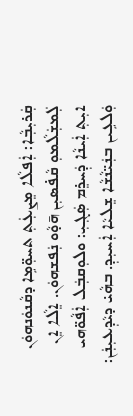ܩܲܪܝܼܒܼܵܐ: ܐܲܦܠܵܐ ܡܸܨܥܲܬܼ ܬܚܘܼ̈ܡܹܐ ܕܩܵܢܘܿܢܗܘܿܢ ܠܲܡܫܲܠܵܡܘܼ ܩܵܦ̇ܤܝܼܢ ܗ̄ܘ̣ܵܘ ܢܲܦܫܗܘܿܢ. ܐܸܠܵܐ ܐܸܢ ܐܝܼܬܼ ܐܲܝܢܵܐ ܕܲܚܪܸܡ ܤܲܓܼܝܼ: ܘܠܘܼܩܒܲܠ ܐܲܦܵܘ̈ܗܝ ܘܲܠܥܹܝܢ ܒܢܲܝ̈ܢܵܫܵܐ ܫܸܠܝܵܐ ܐܲܚܝܼܕܼ. ܒܗܵܝ̇ ܕܝܵܕܼܥܝܼܢܲܢ: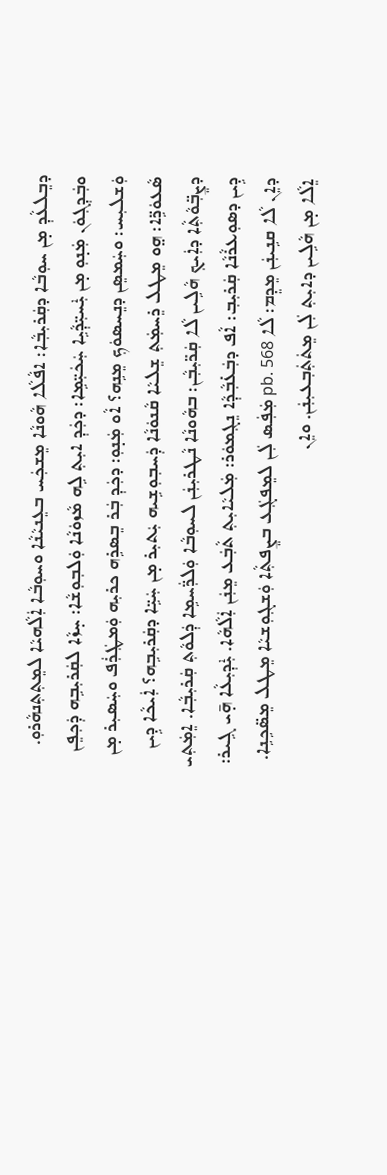ܕܒܸܠܥܵܕܼ ܡ̣ܢ ܚܘܼܒܵܐ ܕܩܲܪܝܼܒܼܵܐ: ܐܦܵܠܵܐ ܗܵܘܢܵܐ ܡܸܫܟܲܚ ܒܥܸܢܝܵܢܵܐ ܘܚܘܼܒܵܐ ܐܲܠܵܗܝܵܐ ܠܡܸܬܼܬܼܢܗܵܪܘܼ. ܘܒܲܕܼܓܼܘܿܢ ܡܲܢ̣ܘܼ ܡ̣ܢ ܝܑܼܚܝܼ̈ܕܼܵܝܹܐ ܚܲܟܿܝܼ̈ܡܹܐ: ܕܟܲܕܼ ܐܝܼܬܼ ܠܹܗ ܡܵܙܘܿܢܵܐ ܘܲܠܒܼܘܼܫܵܐ: ܚ̣ܙܵܐ ܠܩܲܪܝܼܒܹܗ ܕܲܟܼܦܸܢ ܘܲܫܠܝܼܚ: ܘܚܲܡܤܸܢ ܕܢܸܚܤܘܿܟܼ ܡܸܢܹܗ؟ ܐܵܘ ܡܲܢ̣ܘܼ: ܕܟܲܕܼ ܒܲܪ ܒܸܤܪܹܗ ܟܪܝܼܗ ܘܲܡܛܲܪܲܦ ܘܚܲܤܝܼܪ ܡ̣ܢ ܤܵܥܘܿܪܹ̈ܐ: ܗ̤ܘ ܡܸܛܠ ܪܸܚܡܲܬܼ ܫܸܠܝܵܐ ܩܵܢܘܿܢܵܐ ܕܲܚܒܼܘܼܫܹܝܗ ܝܲܬܝܼܪ ܡ̣ܢ ܚܲܝܹ̈ܐ ܕܩܲܪܝܼܒܹܗ؟ ܐܲܝܟܵܐ ܕܹܝܢ ܕܨܸܒܼ̈ܘܵܬܼܵܐ ܕܐܲܝܟܼ ܗܵܠܹܝܢ ܠܵܐ ܩܲܪ̈ܝܼܒܼܵܢ: ܒܗܵܘܢܵܐ ܢܵܛܪܝܼܢܲܢ ܠܚܘܼܒܵܐ ܘܲܠܪ̈ܲܚܡܹܐ ܕܲܠܘܵܬܼ ܩܲܪܝܼܒܼܵܐ. ܐܸܡܲܬܼܝ ܕܹܝܢ ܕܤܘܼܥܪܵܢܵܐ ܩܲܪܝܼܒܼ: ܐܵܦ ܕܒܲܥ̇ܒܼܵܕܼܵܐ ܢܸܓܼܡܘܿܪ: ܡܲܠܝܵܐܝܼܬܼ ܬܵܒܲܥ ܡܸܢܲܢ ܐܲܠܵܗܵܐ. ܝܑܼܕܼܝܼܥܵܐ ܗ̣̄ܝ ܓܹܝܪ: ܕܐܸܢ ܠܵܐ ܩܢܹܝܢܲܢ ܡܸܕܸܡ: ܠܵܐ pb. 568 ܡܲܦܲܣ ܠܲܢ ܠܡܸܦܓܲܥ ܒܨܸܦܬܼܵܐ ܘܲܫܓܼܘܼܫܝܵܐ ܡܸܛܠ ܡܸܤ̈ܟܹܢܹܐ. ܐܸܠܵܐ ܡ̣ܢ ܗܵܠܹܝܢ ܕܐܝܼܬܼ ܠܲܢ ܡܸܬܿܬܲܒܼܥܝܼܢܲܢ. ܘܐܸܢ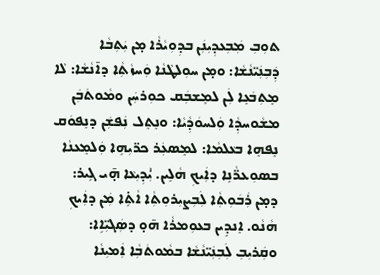ܬܘܼܒܼ ܡܲܒܼܥܕܼܝܼܢܲܢ ܒܕܼܘܼܝܵܪܵܐ ܡ̣ܢ ܝܲܬܼܒܵܐ ܕܲܒܼܢܲܝ̈ܢܵܫܵܐ: ܘܡ̣ܢ ܚܘܼܠܛܵܢܵܐ ܘܲܚܙܵܬܼܵܐ ܕܐ̄ܢܵܫܵܐ: ܠܵܐ ܡܸܬܼܒܿܥܸܐ ܠܲܢ ܠܡܸܫܒܲܩ ܟܘܼܪܚܲܢ ܘܡܵܘܬܿܒܲܢ ܡܫܵܘܚܕܼܵܐ ܘܲܠܚܘܿܕܼܵܝܵܐ: ܘܢܸܬܸܠ ܢܲܦܫܲܢ ܕܢܸܦܘܿܩ ܢܸܦܗܸܐ ܒܥܵܠܡܵܐ: ܠܡܸܤܥܲܪ ܟܪ̈ܝܼܗܹܐ ܘܲܠܡܸܥܢܵܐ ܒܤܘܼܥܪ̈ܵܢܹܐ ܕܐܲܝܟܼ ܗܵܠܹܝܢ. ܝܑܼܕܼܝܼܥܵܐ ܗ̣̄ܝ ܓܹܝܪ: ܕܡ̣ܢ ܪܲܒܿܘܼܬܼܵܐ ܠܲܒܼܨܝܼܪܘܼܬܼܵܐ ܐܵܬܹ̇ܐ ܡܲܢ ܕܐܲܝܟܼ ܗܵܢܵܘ. ܐܸܢܕܹܝܢ ܒܥܘܼܡܪܵܐ ܗ̄ܘ̣ ܕܤܲܓܝܼ̈ܐܹܐ: ܘܩܲܪܝܼܒܼ ܠܲܒܼܢܲܝ̈ܢܵܫܵܐ ܒܡܵܘܬܿܒܼܵܐ ܐܲܡܝܼܢܵܐ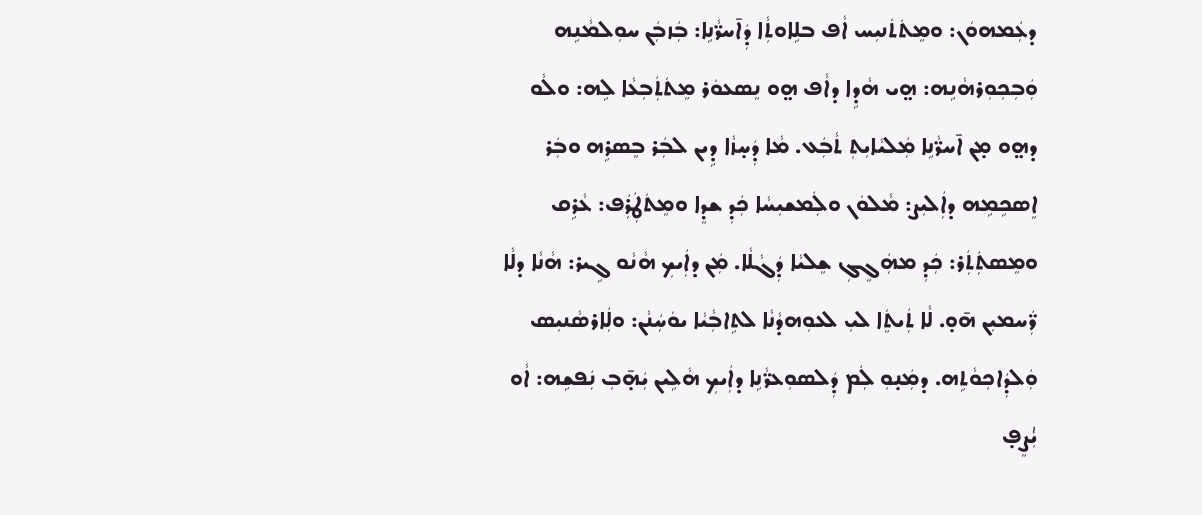ܕܥܲܡܗܘܿܢ: ܘܡܸܬܿܬܿܢܝܼܚ ܐܵܦ ܒܠܹܐܘܬܼܵܐ ܕܲܐ̄ܚܪ̈ܵܢܹܐ: ܒܲܙܒܲܢ ܚܘܼܠܡܵܢܹܗ ܘܲܒܼܟܼܘܼܪܗܵܢܹܗ: ܗ̤ܝ ܗܵܕܹܐ ܕܐܵܦ ܗ̤ܘ ܢܸܤܥܘܿܪ ܡܸܬܿܬܲܒܼܥܵܐ ܠܹܗ: ܘܠܵܘ ܕܗ̤ܘ ܡ̣ܢ ܐ̄ܚܪ̈ܵܢܹܐ ܡܲܠܝܵܐܝܼܬܼ ܬܵܒܲܥ. ܡܵܐ ܕܲܚ̣ܙܵܐ ܕܹܝܢ ܠܒܲܪ ܒܸܤܪܹܗ ܘܒܲܪ ܐܸܤܟܹܡܹܗ ܕܐܲܠܝܼܨ: ܡܵܠܘܿܢ ܘܠܲܡܫܝܼܚܵܐ ܟܲܕܼ ܫܕܸܐ ܘܡܸܬܿܛܲܪܲܦ: ܥܵܪܹܩ ܘܡܸܤܬܲܬܲܪ: ܟܲܕܼ ܡܗܲܓܸܓܼ ܫܸܠܝܵܐ ܕܲܓܵܠܵܐ. ܡܲܢ ܕܐܲܝܟܼ ܗܵܢܵܘ ܓܹܝܪ: ܗܵܢܵܐ ܕܠܵܐ ܪ̈ܲܚܡܝܼܢ ܗ̄ܘ̣. ܠܵܐ ܬܲܝܬܸܿܐ ܠܝܼ ܠܥܘܼܗܕܵܢܵܐ ܠܬܹܐܒܼܵܝܵܐ ܝܘܿܚܲܢܵܢ: ܘܠܲܐܪܤܵܢܝܼܣ ܘܲܠܕܲܐܟܼܘܵܬܹܗ. ܕܡܲܢ̣ܘܼ ܠܲܡ ܕܲܠܤܘܼܥܪ̈ܵܢܹܐ ܕܐܲܝܟܼ ܗܵܠܹܝܢ ܝܲܗ̣̄ܒܼ ܢܲܦܫܹܗ: ܐܵܘ ܝܑܼܨܸܦ̣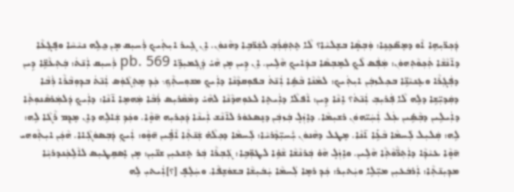ܕܲܟܼܪ̈ܝܼܗܹܐ ܐܵܘ ܕܡܸܤ̈ܟܹܢܹܐ: ܘܲܒܼܤ̣ܵܐ ܒܫܸܠܝܵܐ؟ ܠܵܐ ܬܸܬܼܩܲܪܲܒܼ ܠܫܲܪ̈ܒܹܐ ܕܗܵܢܘܿܢ. ܐܸܢ ܓܹܝܪ ܐܝܼܬܲܝܟ ܪܲܚܝܼܩ ܡ̣ܢ ܟ̱ܠܹܗ ܢܝܵܚܵܐ ܘܦܸܓܼܥܵܐ ܕܐ̄ܢܵܫܵܐ ܬܲܟܼܘܵܬܼܗܘܿܢ: ܡܲܦܲܣ ܠܵܟܼ ܠܡܸܒܼܤܵܐ ܒܕܲܐܝܟܼ ܗܵܠܹܝܢ. ܐܸܢ ܕܹܝܢ ܡ̣ܢ ܗܵܝ̇ ܕܲܓܼܡܝܼܪܹ̈ܐ pb. 569 ܪܲܚܝܼܩ ܐܲܢ̄ܬܿ: ܒܲܬܼܥܵܫܹ̈ܐ ܕܹܝܢ ܕܦܲܓܼܪܵܐ ܘܥܸܢܝܵܢܹ̈ܐ ܒܟܼܠܙܒܲܢ ܐܝܼܬܲܝܟ: ܠܡܵܢܵܐ ܒܵܤܹ̇ܐ ܐܲܢ̄ܬܿ ܒܦܘܼܩܕܵܢܵܐ ܕܐܲܝܟܼ ܡܫܘܼܚܬܼܵܟܼ܆ ܟܲܕܼ ܡܸܬܼܓܵܘܲܣ ܐܲܢ̄ܬܿ ܒܕܼܘܼܒܵܪܵܐ ܪܲܒܵܐ ܕܩܲܕܝܼ̈ܫܹܐ ܕܠܹܗ ܠܵܐ ܦܲܪܝܼܒܼ ܐܲܢ̄ܬܿ؟ ܐܸܢܵܐ ܕܹܝܢ: ܐܵܦܠܵܐ ܕܐܲܝܬܸܐ ܠܥܘܼܗܕܵܢܵܐ ܠܗܵܝ̇ ܕܡܵܩܵܪܝܼܣ ܪܲܒܵܐ ܡܲܗܡܸܐ ܐ̄ܢܵܐ: ܕܐܲܝܟܼ ܕܲܠܡܲܪܤܵܢܘܼܬܼܵܐ ܕܐܲܝܠܹܝܢ ܕܒܼܵܤܹ̇ܝܢ ܥܲܠ ܐܲܚܲܝ̈ܗܘܿܢ ܪܫܝܼܡܵܐ. ܕܐܸܙܲܠ̣ ܒܲܙܒܲܢ ܕܢܸܤܥܘܿܪ ܠܐ̄ܢܵܫ ܐܲܝܢܵܐ ܕܲܟܼܪܝܼܗ ܗ̄ܘ̣ܵܐ. ܘܟܲܕܼ ܫܲܐܠܹܗ ܕܐܸܢ ܡܸܕܸܡ ܪܵܓܵܐ ܠܹܗ: ܠܹܗ: ܩܲܠܝܼܠ ܠܲܚܡܵܐ ܒܵܥܹ̇ܐ ܐ̄ܢܵܐ. ܡܸܛܠ ܕܗܵܢܘܿܢ ܝܑܼܚܝܼ̈ܕܵܪܝܵܐ: ܠܲܚܡܵܐ ܕܟܼܠܵܗ̇ ܫܲܢ̄ܬܼܵܐ ܐܵܦܹ̇ܝܢ ܗ̄ܘ̣ܵܘ: ܐܲܝܟܼ ܕܲܒܼܤܘܿܓܼܵܐܐ. ܗܵܟܲܢ ܐܝܼܬܼܵܘܗܝ ܗ̄ܘ̣ܵܐ ܥܝܵܕܼܵܐ ܕܐܲܬܼܪ̈ܵܘܵܬܼܵܐ ܗܵܠܹܝܢ. ܘܐܸܙܲܠ̣ ܗܵܘ̇ ܒܲܪܢܵܫܵܐ ܫܵܘܹ̇ܐ ܠܛܘܼ̈ܒܹܐ: ܓܲܒܼܪܵܐ ܒܲܪ ܬܸܫܥܝܼܢ ܫܢ̈ܝܼܢ: ܡ̣ܢ ܐܸܤܩܹܛܝܼܣ ܠܐܵܠܹܟܲܢܕܪܝܼܵܐ ܡܕܼܝܼܢ̄ܬܼܵܐ: ܐܲܪܒܿܥܝܼܢ ܡܝܼ̈ܠܹܐ ܘܝܲܬܝܼܪ: ܟܲܕܼ ܪܡܸܐ ܠܲܚܡܵܐ ܝܲܒܿܝܼܫܵܐ ܒܫܘܿܫܸܦܵܐ. ܘܚܲܠܸܦ̣ [؟]ܐܲܝܬܝܼ ܠܹܗ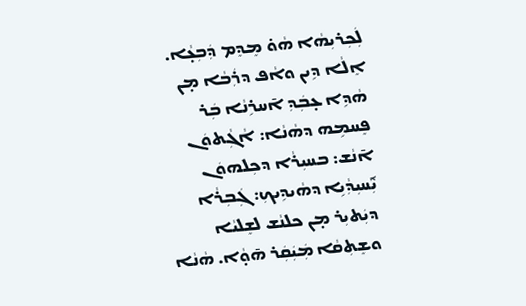ܠܲܟܼܪܝܼܗܵܐ ܗܵܘ̇ ܡܸܕܸܡ ܕܲܒܼܥ̣ܵܐ. ܐܸܠܵܐ ܕܹܝܢ ܘܐܵܦ ܕܪܲܒܵܐ ܡ̣ܢ ܗܵܕܹܐ ܥ̣ܒܲܕܼ ܐ̄ܚܪܹܢܵܐ ܒܲܪ ܦܸܚܡܹܗ ܕܗܵܢܵܐ: ܐܵܓܼܵܬܘܿܢ ܐ̄ܢܵܫ: ܒܚܝܼܪܵܐ ܕܟܼܠܗܘܿܢ ܝܑܼܚܝܼܕܼܵܝܹܐ ܕܗܵܝܕܹܝܟܼ: ܓܲܒܼܪܵܐ ܕܝܲܬܝܼܪ ܡ̣ܢ ܟܠܢܵܫ ܠܫܸܠܝܵܐ ܘܫܸܬܼܩܵܐ ܡܲܝܲܩܲܪ ܗ̄ܘ̣ܵܐ. ܗܵܢܵܐ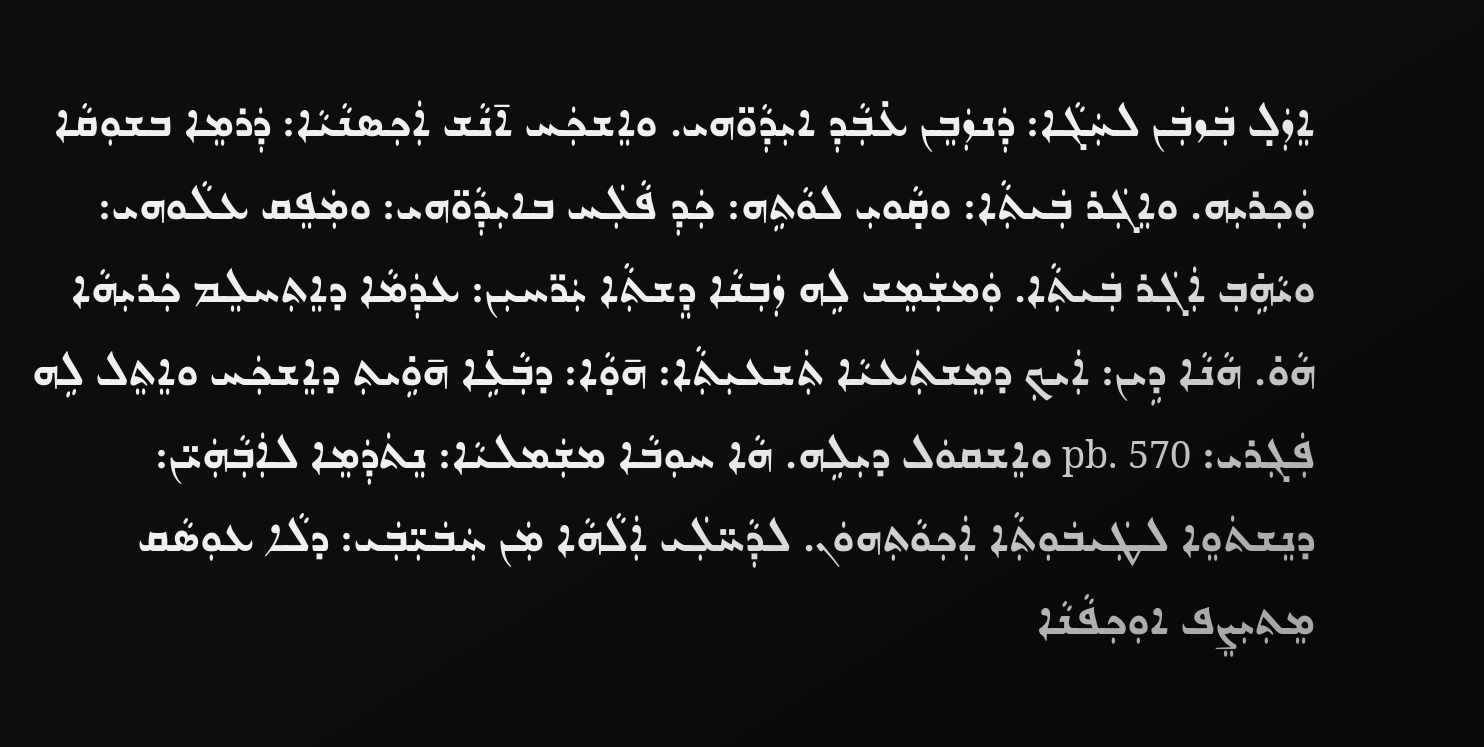ܐܸܙܲܠ̣ ܒܲܙܒܲܢ ܠܚܲܓܵܐ: ܕܲܢܙܲܒܸܢ ܥ̇ܒܼܵܕܼ ܐܝܼܕܼܵܘ̈ܗܝ. ܘܐܸܫܟܲܚ ܐ̄ܢܵܫ ܐܲܟܼܤܢܵܝܵܐ: ܕܲܪܡܸܐ ܒܫܘܼܩܵܐ ܘܲܟܼܪܝܼܗ. ܘܐܸܓܲܪ ܒܲܝܬܼܵܐ: ܘܩ̣ܵܘܝܼ ܠܘܵܬܹܗ: ܟܲܕܼ ܦܵܠܲܚ ܒܐܝܼܕܼܵܘ̈ܗܝ: ܘܡܲܦܸܩ ܥܠܵܘܗܝ: ܘܝܵܗܹ̇ܒܼ ܐܲܓܲܪ ܒܲܝܬܼܵܐ. ܘܲܡܫܲܡܸܫ ܠܹܗ ܙܲܒܼܢܵܐ ܕܸܫܬܼܵܐ ܝܲܪ̈ܚܝܼܢ: ܥܕܲܡܵܐ ܕܐܸܬܼܚܠܸܡ ܟܲܪܝܼܗܵܐ ܗܵܘ̇. ܗܵܢܵܐ ܕܹܝܢ: ܐܲܝܟܼ ܕܡܸܫܬܲܥܝܵܐ ܬܲܫܥܝܼܬܼܵܐ: ܗ̄ܘ̣ܵܐ: ܕܒܼܵܥܹ̇ܐ ܗ̄ܘܹ̇ܝܬܼ ܕܐܸܫܟܲܚ ܘܐܸܬܸܠ ܠܹܗ ܦܲܓܼܪܝ: pb. 570 ܘܐܸܫܩܘܿܠ ܕܝܼܠܹܗ. ܗܵܐ ܚܘܼܒܵܐ ܡܫܲܡܠܝܵܐ: ܢܸܬܿܕܲܡܸܐ ܠܐܲܒܼܵܗܲܝ̈ܢ: ܕܢܸܫܬܿܘܸܐ ܠܛܲܝܒܿܘܼܬܼܵܐ ܐܲܟܼܘܵܬܼܗܘܿܢ. ܠܕܼܵܚ̈ܠܲܝ ܐܲܠܵܗܵܐ ܡܲܢ ܚܲܒܿܝܼ̈ܒܲܝ: ܕܠܵܐ ܥܘܼܤܵܩ ܡܸܬܼܝܼܨܸܦ ܐܘܼܟܼܦܵܢܵܐ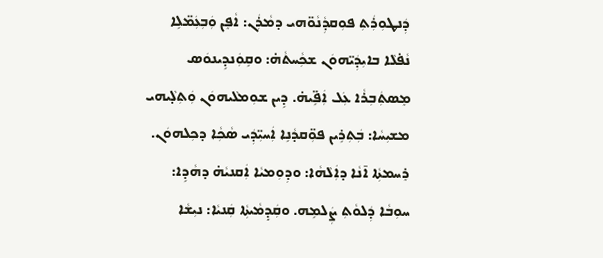ܕܲܢܛܘܼܪܲܬܼ ܦܘܼܩܕܼܵܢܵܘ̈ܗܝ ܕܡܵܪܲܢ: ܐܵܦܸܢ ܘܲܒܼܥܲܡ̈ܠܹܐ ܢܵܦ̇ܠܵܐ ܒܐܝܼܕܲܝ̈ܗܘܿܢ ܫܟܼܵܚܬܵܗ̇: ܘܩܹܘܲܢܕܹܝܢܘܿܣ ܡܸܤܬܲܒܼܪܵܐ ܥܲܠ ܐܲܦܹ̈ܝܗ̇. ܕܹܝܢ ܫܘܼܡܠܵܝܗܘܿܢ ܘܲܬܼܠ̣ܵܝܗܝ ܡܫܝܼܚܵܐ: ܒܲܬܼܪܹܝܢ ܦܘܼ̈ܩܕܵܢܹܐ ܐܲܚܝܼ̈ܕܲܝ ܤܵܟܼܵܐ ܕܟܼܠܗܘܿܢ. ܪܸܚܡܬܼܵܐ ܐ̄ܢܵܐ ܕܐܲܠܵܗܵܐ: ܘܕܼܘܼܡܝܵܐ ܐܲܩܢܝܵܗ̇ ܕܗܵܕܹܐ: ܚܘܼܒܵܐ ܕܲܠܘܵܬܼ ܨܲܠܡܹܗ. ܘܩܲܕܼܸܡܵܝܬܼܵܐ ܩܲܢܝܵܐ: ܢܝܼܫܵܐ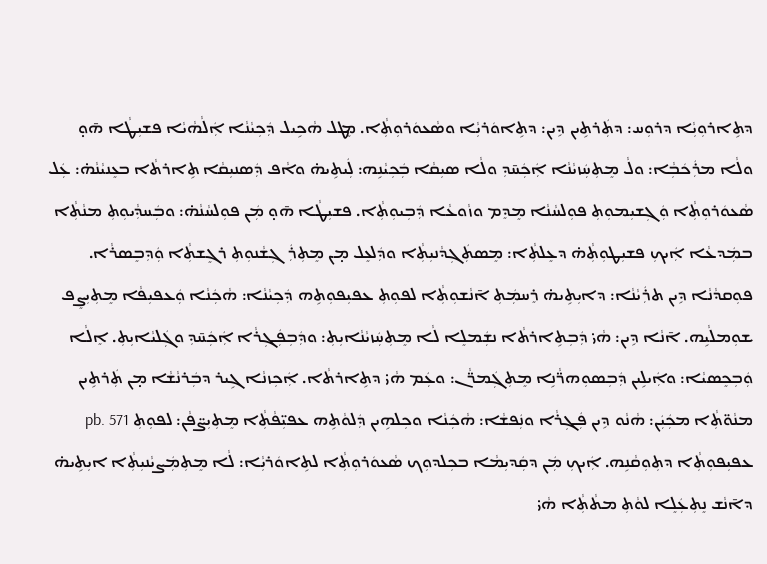ܕܬܹܐܪܘܼܝܼܵܐ ܕܪܘܼܚ: ܕܬܲܪܬܹܝܢ ܕܹܝܢ: ܕܬܹܐܘܿܪܝܼܵܐ ܘܤܵܥܘܿܪܘܼܬܼܵܐ. ܡܸܛܠ ܗܵܟܹܝܠ ܕܲܟܼܝܵܢܵܐ ܐܲܠܵܗܵܝܵܐ ܦܫܝܼܛܵܐ ܗ̄ܘ̣ ܘܠܵܐ ܡܪܲܟܿܒܼܵܐ: ܘܠܵ ܡܸܬܼܚܲܙܝܵܢܵܐ ܐܲܟܲܚ̄ܕܼ ܘܠܵܐ ܤܝܼܩܵܐ ܒܲܟܼܝܵܢܹܗ: ܠܲܝܬܹܝܗ̇ ܘܐܵܦ ܕܲܤܢܝܼܩܵܐ ܬܹܐܪܬܵܐ ܒܥܸܢܝܵܢܵܗ̇: ܥܲܠ ܤܵܥܘܿܪܘܼܬܼܵܐ ܘܲܓܼܫܝܼܡܘܼܬܼ ܦܘܼܠܚܵܢܵܐ ܡܸܕܸܡ ܘܙܵܘܥܵܐ ܕܲܒܼܝܘܼܬܼܵܐ. ܦܫܝܼܛܵܐ ܗ̄ܘ̣ ܡܲܢ ܦܘܼܠܚܵܢܵܗ̇: ܘܒܲܚܕܼܵܝܘܼܬܼ ܡܢܵܬܼܵܐ ܒܡܲܕܥܵܐ ܐܲܝܟܼ ܦܫܝܼܛܘܼܬܼܵܗ̇ ܕܥܸܠܬܼܵܐ: ܡܸܤܬܲܓܼܕܵܢܝܼܬܼܵܐ ܘܕܲܠܥܸܠ ܡ̣ܢ ܡܸܬܼܪܲܓܼܫܵܢܘܼܬܼ ܪܓܸܫܬܼܵܐ ܘܲܕܼܒܸܤܪܵܐ. ܦܘܼܩܕܵܢܵܐ ܕܹܝܢ ܬܪܲܝܵܢܵܐ: ܕܐܝܼܬܹܝܗ̇ ܪܸܚܡܲܬܼ ܐ̄ܢܵܫܘܼܬܼܵܐ ܠܦܘܼܬܼ ܥܦܝܼܦܘܼܬܹܗ ܕܲܟܼܝܵܢܵܐ: ܗܵܟܲܢܵܐ ܘܲܥܦܝܼܦܵܐ ܡܸܬܼܝܼܨܸܦ ܫܘܼܡܠܵܝܹܗ. ܐ̄ܢܵܐ ܕܹܝܢ: ܗܵܝ̇ ܕܲܒܼܬܹܐܪܬܵܐ ܢܫܲܡܠܸܐ ܠܵܐ ܡܸܬܼܚܲܙܝܵܢܵܐܝܼܬܼ: ܘܕܲܒܼܦܲܓܼܪܵܐ ܐܲܟܲܚ̄ܕܼ ܘܓܲܠܝܵܐܝܼܬܼ. ܐܸܠܵܐ ܘܲܒܼܟܸܤܝܵܐ: ܘܐܲܝܠܹܝܢ ܕܲܒܼܤܘܼܗܪ̈ܵܢܹܐ ܡܸܬܼܓܲܡܪ̈ܵܢ: ܘܥܲܡ ܗܵܝ̇ ܕܬܹܐܪܬܵܐ. ܐܲܟܼܙܢܵܐ ܓܹܝܪ ܕܒܲܪܢܵܫܵܐ ܡ̣ܢ ܬܲܪܬܹܝܢ ܡܢܵܘ̈ܬܼܵܐ ܡܟܲܝܲܢ: ܗܵܢܵܘ ܕܹܝܢ ܦܲܓܼܪܵܐ ܘܢܲܦܫܵܐ: ܗܵܟܲܢܵܐ ܘܟܼܠܗܹܝܢ ܕܲܠܘܵܬܹܗ ܥܦܝܼ̈ܦܵܬܼܵܐ ܡܸܬܼܝܼܨ̈ܦܵܢ: ܠܦܘܼܬܼ pb. 571 ܥܦܝܼܦܘܼܬܼܵܐ ܕܬܼܘܼܩܵܢܹܗ. ܐܲܝܟܼ ܡܲܢ ܕܩܲܕܝܼܡܵܐ ܒܟܼܠܕܘܼܟ ܤܵܥܘܿܪܘܼܬܼܵܐ ܠܬܹܐܘܿܪܝܼܵܐ: ܠܵܐ ܡܸܬܼܡܲܨܝܵܢܝܼܬܼܵܐ ܐܝܼܬܹܝܗ̇ ܕܐ̄ܢܵܫ ܢܸܬܼܥܲܠܸܐ ܠܘܵܬܼ ܡܬܵܬܼܵܐ ܗܵܝ̇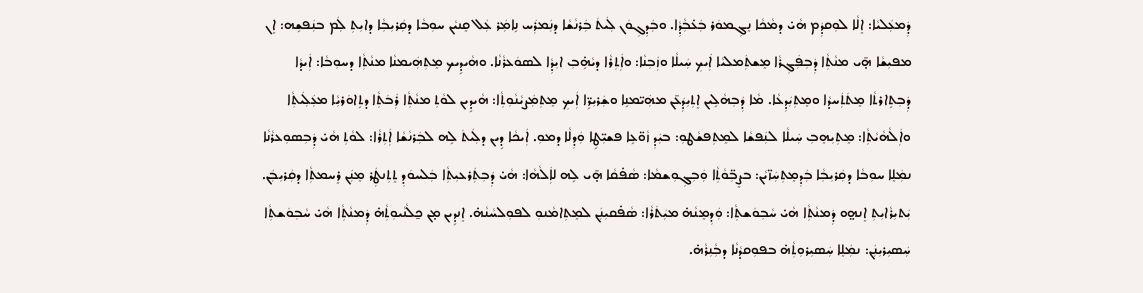ܕܲܡܥܲܠܝܵܐ: ܐܸܠܵܐ ܠܘܼܩܕܲܡ ܗܵܝ̇ ܕܡܵܟܵܐ ܢܸܓܼܡܘܿܪ ܒܲܥ̇ܒܼܵܕܼܵܐ. ܘܒܲܕܼܓܼܘܿܢ ܠܲܝܬܿ ܒܲܪܢܵܫܵܐ ܕܢܲܡܪܲܚ ܢܹܐܡܲܪ ܥܲܠ ܩܸܢܝܵܢ ܚܘܼܒܵܐ ܕܩܲܪܝܼܒܼܵܐ ܕܐܝܼܬܼ ܠܲܡ ܒܢܲܦܫܹܗ: ܐܸܢ ܡܦܝܼܫܵܐ ܗ̣̄ܝ ܡܢܵܬܼܵܐ ܕܲܒܼܦܲܓܼܪܵܐ ܡܸܫܬܲܡܠܝܵܐ ܐܲܝܟܼ ܚܲܝܠܵܐ ܘܙܲܒܼܢܵܐ: ܘܐܲܬܼܪܵܐ ܕܝܵܗܹ̇ܒܼ ܐܝܼܕܼܵܐ ܠܤܘܿܥܪܵܢܵܐ. ܘܗܵܝܕܹܝܟ ܡܸܬܼܗܲܝܡܢܵܐ ܡܢܵܬܼܵܐ ܕܚܘܼܒܵܐ: ܐܲܝܕܵܐ ܕܲܒܼܬܹܐܪܬܵܐ ܡܸܬܿܬܲܚܕܵܐ ܘܡܸܬܼܝܲܕܼܥܵܐ. ܡܵܐ ܕܲܒܼܗܵܠܹܝܢ ܐܸܬܼܝܼܕܲܥ̄ܢ ܡܗܲܝ̈ܡܢܹܐ ܘܫܲܪܝܼܪܹ̈ܐ ܐܲܝܟܼ ܡܸܬܼܡܲܨܝܵܢܵܘܼܬܼܵܐ: ܗܵܝܕܹܝܢ ܠܘܵܬܼ ܡܢܵܬܼܵܐ ܪܲܒܿܬܼܵܐ ܕܬܹܐܘܿܪܝܼܵܐ ܡܥܲܠܲܝܬܼܵܐ ܘܐܲܠܵܗܵܝܵܬܼܵܐ: ܡܸܬܼܝܼܗܸܒܼ ܚܲܝܠܵܐ ܠܢܲܦܫܵܐ ܠܡܸܬܼܦܫܵܛܘܼ: ܒܝܲܕܼ ܙܵܘ̈ܥܹܐ ܦܫܝܼ̈ܛܹܐ ܘܲܕܼܠܵܐ ܕܡܘܼ. ܐܲܝܟܵܐ ܕܹܝܢ ܕܠܲܝܬܿ ܠܹܗ ܠܒܲܪܢܵܫܵܐ ܐܲܬܼܪܵܐ: ܠܘܵܬܼ ܗܵܝ̇ ܕܲܒܼܤܘܼܥܪܵܢܵܐ ܢܡܲܠܸܐ ܚܘܼܒܵܐ ܕܩܲܪܝܼܒܼܵܐ ܒܲܕܼܡܸܬܼܚܲܙ̈ܝܵܢ: ܒܨܸܒܼ̈ܘܵܬܼܵܐ ܘܲܒܼܓܼܘܼܫܡܵܐ: ܤܵܦ̇ܩܵܐ ܗ̣̄ܝ ܠܹܗ ܠܐܲܠܵܗܵܐ: ܗܵܝ̇ ܕܲܒܼܬܲܪܥܝܼܬܼܵܐ ܒܲܠܚܘܿܕܼ ܬܸܬܼܢܛܲܪ ܡܸܢܲܢ ܪܸܚܡܬܼܵܐ ܕܩܲܪܝܼܒܲܢ. ܝܲܬܝܼܪܵܐܝܼܬܼ ܐܸܢܗ̤ܘ ܕܲܡܢܵܬܼܵܐ ܗܵܝ̇ ܚܵܒܼܘܿܫܬܼܵܐ: ܘܲܕܼܡܸܢܵܗ̇ ܡܝܲܬܿܪܵܐ: ܤܵܦ̇ܩܝܼܢܲܢ ܠܡܸܬܼܐܡܵܢܘܼ ܠܦܘܼܠܚܵܢܵܗ̇. ܐܸܢܕܹܝܢ ܡ̣ܢ ܟ̱ܠܵܢܵܝܘܼܬܼܵܗ̇ ܕܲܡܢܵܬܼܵܐ ܗܵܝ̇ ܚܵܒܼܘܿܫܬܼܵܐ ܚܲܤܝܼܪܝܼܢܲܢ: ܢܡܲܠܸܐ ܚܲܤܝܼܪܘܼܬܼܵܗ̇ ܒܦܘܼܩܕܵܢܵܐ ܕܒܼܵܢܼܪܵܗ̇.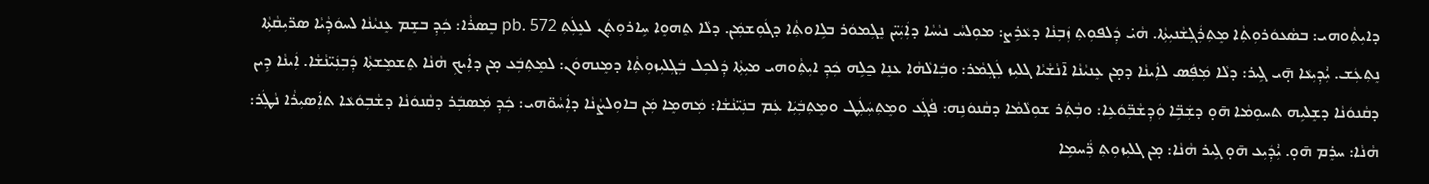ܕܐܝܼܬܼܵܘܗܝ: ܒܤܵܥܘܿܪܘܼܬܼܵܐ ܡܸܬܼܪܲܓܼܫܵܢܝܼܬܼܵܐ. ܗܵܝ̇ ܕܲܠܦܘܼܬܼ ܙܲܒܼܢܵܐ ܕܥܵܪܹܨ: ܡܘܼܠܚܵ ܢܝܵܚܵܐ ܕܐܲܝܲܝ̈ܢ ܢܸܓܼܡܘܿܪ ܒܠܹܐܘܬܼܵܐ ܕܓܿܘܼܫܡܲܢ. ܕܠܵܐ ܬܸܗܘܸܐ ܚܹܐܪܘܼܬܲܢ ܠܥܸܠܲܬܼ pb. 572 ܒܸܤܪܵܐ: ܟܲܕܼ ܒܫܸܡ ܥܸܢܝܵܢܵܐ ܠܚܘܿܕܼܵܝܵܐ ܤܪ̈ܝܼܩܵܬܼܵܐ ܢܸܬܼܥܲܫ. ܝܑܼܕܼܝܼܥܵܐ ܗ̣̄ܝ ܓܹܝܪ: ܕܠܵܐ ܡܲܦܲܣ ܠܐܲܝܢܵܐ ܕܡ̣ܢ ܥܸܢܝܵܢܵܐ ܐ̄ܢܵܫܵܝܵܐ ܓܠܝܼܙ ܠܲܓܼܡܵܪ: ܘܒܲܐܠܵܗܵܐ ܥܢܸܐ ܟ̱ܠܹܗ ܟܲܕܼ ܐܝܼܬܼܵܘܗܝ ܡܝܼܬܼܵܐ ܕܲܠܟܼܠ ܒܲܓܼܠܝܼܙܘܼܬܼܵܐ ܕܡܸܢܗܘܿܢ: ܠܡܸܬܼܒܲܥ ܡ̣ܢ ܕܐܲܝܟܼ ܗܵܢܵܐ ܬܸܫܡܸܫܬܼܵܐ ܕܲܒܼܢܲܝ̈ܢܵܫܵܐ. ܐܲܝܢܵܐ ܕܹܝܢ ܕܩܵܢܘܿܢܵܐ ܕܫܸܠܝܹܗ ܬܚܘܼܡܵܐ ܗ̄ܘ̣ ܕܫܲܒܹ̈ܐ ܘܲܕܼܫܵܒܼ̈ܘܿܥܹܐ: ܘܒܼܵܬܲܪ ܫܘܼܠܵܡܵܐ ܕܩܵܢܘܿܢܹܗ: ܦܵܓܲܥ ܘܡܸܬܼܚܲܠܲܛ ܘܡܸܬܼܒܲܝܲܐ ܥܲܡ ܒܢܲܝ̈ܢܵܫܵܐ: ܡܲܗܡܸܐ ܡܲܢ ܒܐܘܼܠܨܵܢܵܐ ܕܐܲܚܵܘ̈ܗܝ: ܟܲܕܼ ܡܲܤܒܲܪ ܕܩܵܢܘܿܢܵܐ ܕܫܵܒܼܘܿܥܵܐ ܬܐܲܤܝܼܪܵܐ ܢܵܛܲܪ: ܗܵܢܵܐ: ܚܪܸܡ ܗ̄ܘ̣. ܝܑܼܕܲܝܼܥ ܗ̄ܘ̣ ܓܹܝܪ ܗܵܢܵܐ: ܡ̣ܢ ܓܠܝܼܙܘܼܬܼ ܪ̈ܲܚܡܹܐ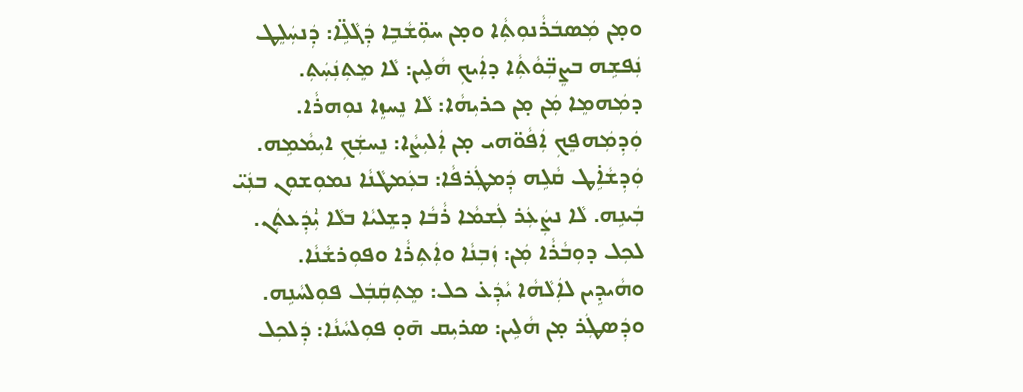ܘܡ̣ܢ ܡܲܤܒܿܪܵܢܘܼܬܼܵܐ ܘܡ̣ܢ ܚܘܼ̈ܫܵܒܹܐ ܕܲܓܵܠܹ̈ܐ: ܕܲܢܚܲܠܸܛ ܢܲܦܫܹܗ ܒܨܸܒܼ̈ܘܵܬܼܵܐ ܕܐܲܝܟܼ ܗܵܠܹܝܢ: ܠܵܐ ܡܸܬܼܢܲܚܲܬܼ. ܕܡܲܗܡܸܐ ܡܲܢ ܡ̣ܢ ܟܪܝܼܗܵܐ: ܠܵܐ ܢܸܚܙܸܐ ܢܘܼܗܪܵܐ. ܘܲܕܼܡܲܗܦܸܟܼ ܐܲܦܵܘ̈ܗܝ ܡ̣ܢ ܐܲܠܝܼܨܵܐ: ܢܸܚܫܲܟܼ ܐܝܼܡܵܡܹܗ. ܘܲܕܼܫܵܐܹ̇ܛ ܩܵܠܹܗ ܕܲܡܛܲܪܦܵܐ: ܒܥܲܡܛܵܢܵܐ ܢܡܘܼܫܘܼܢ ܒܢܲܝ̈ ܒܲܝܢܹܗ. ܠܵܐ ܢܨܲܥܲܪ ܠܲܫܡܵܐ ܪܵܒܵܐ ܕܫܸܠܝܵܐ ܒܠܵܐ ܝܑܼܕܲܥܬܲܢ. ܠܟܼܠ ܕܘܼܒܵܪܵܐ ܡܲܢ: ܙܲܒܼܢܵܐ ܘܐܲܬܼܪܵܐ ܘܦܘܼܪܫܵܢܵܐ. ܘܗܵܝܕܹܝܢ ܠܐܲܠܵܗܵܐ ܝܵܕܲܥ̇ ܟܠ: ܡܸܬܼܩܲܒܲܠ ܦܘܼܠܚܵܢܹܗ. ܘܕܲܤܛܲܪ ܡ̣ܢ ܗܵܠܹܝܢ: ܤܪܝܼܩ ܗ̄ܘ̣ ܦܘܼܠܚܵܢܵܐ: ܕܲܠܟܼܠ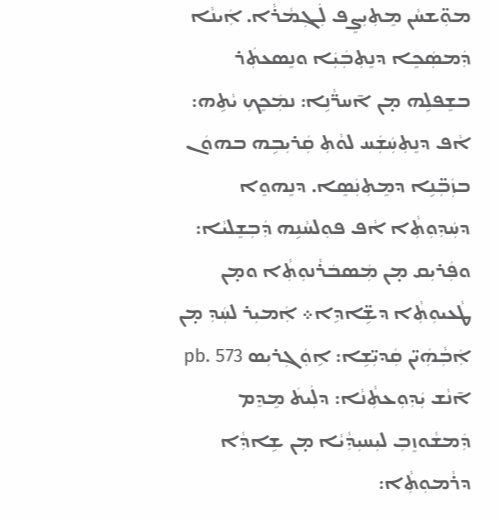ܡܘܼ̈ܫܚܵܢ ܡܸܬܼܝܼܨܸܦ ܠܲܓܼܡܵܪܵܐ. ܐܲܝܢܵܐ ܕܲܡܤܲܟܸܐ ܕܢܸܬܼܒܲܝܲܐ ܘܢܸܤܥܬܲܪ ܒܫܸܦܠܹܗ ܡ̣ܢ ܐ̄ܚܪ̈ܵܢܹܐ: ܢܡܲܟܸܟܼ ܝܵܬܹܗ: ܐܵܦ ܕܢܸܬܼܚܲܫܲܚ ܠܘܵܬܼ ܩܲܪܝܼܒܹܗ ܒܗܘܿܢ ܒܙܲܒܼ̈ܢܹܐ ܕܡܸܬܼܢܲܤܸܐ. ܕܢܸܗܘܸܐ ܕܚܲܕܼܘܼܬܼܵܐ ܐܵܦ ܦܘܼܠܚܵܢܹܗ ܕܲܒܼܫܸܠܝܵܐ: ܘܦܲܪܝܼܩ ܡ̣ܢ ܡܲܤܒܿܪܵܢܘܼܬܼܵܐ ܘܡ̣ܢ ܛܵܥܝܘܼܬܼܵܐ ܕܫܹ̈ܐܕܹܐ܀ ܐܲܡܝܼܪ ܠܚܲܕܼ ܡ̣ܢ ܐܲܒܼܵܗܲܝ̈ܢ ܩܲܕܝܼ̈ܫܹܐ: ܐܹܘܲܓܼܪܝܼܣ pb. 573 ܐ̄ܢܵܫ ܝܲܕܼܘܼܥܬܼܵܢܵܐ: ܕܠܲܝܬܿ ܡܸܕܸܡ ܕܲܡܫܵܘܙܸܒܼ ܠܝܼܚܝܼܕܼܵܝܵܐ ܡ̣ܢ ܫܹܐܕܼܵܐ ܕܪܵܡܘܼܬܼܵܐ: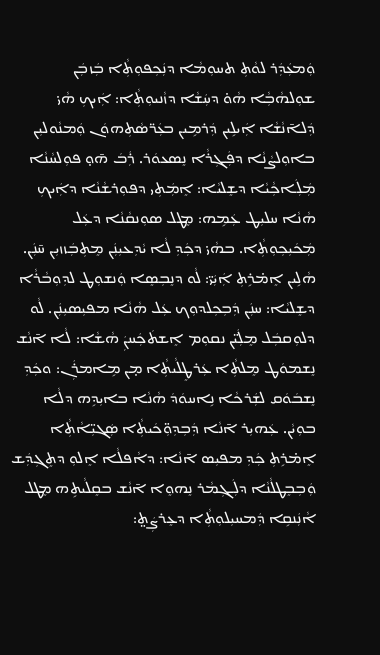ܘܲܡܥܲܕܲܪ ܠܘܵܬܼ ܬܚܘܼܡܵܐ ܕܢܲܟܼܦܘܼܬܼܵܐ ܒܲܙܒܲܢ ܫܘܼܠܗܵܒܼܵܐ ܗܵܘ̇ ܕܚܲܫܵܐ ܕܙܵܢܝܘܼܬܼܵܐ: ܐܲܝܟܼ ܗܵܝ̇ ܕܲܠܐ̄ܢܵܫܵܐ ܐܲܝܠܹܝܢ ܕܲܪܡܹܝܢ ܒܥܲܪ̈ܤܵܬܼܗܘܿܢ ܘܲܡܢܵܘܠܝܼܢ ܒܐܘܼܠܨܵܢܵܐ ܕܦܲܓܼܪܵܐ ܢܸܤܥܘܿܪ. ܪܲܒܿ ܗ̄ܘ̣ ܦܘܼܠܚܵܢܵܐ ܡܲܠܲܐܟܼܵܝܵܐ ܕܫܸܠܝܵܐ: ܐܸܡܲܬܼܝ ܕܦܘܼܪܫܵܢܵܐ ܕܐܲܝܟܼ ܗܵܢܵܐ ܚܠܝܼܛ ܥܲܡܹܗ: ܡܸܛܠ ܤܘܼܢܩܵܢܵܐ ܕܥܲܠ ܡܲܟܿܝܼܟܼܘܼܬܼܵܐ. ܒܗܵܝ̇ ܕܟܲܕܼ ܠܵܐ ܝܵܕܼܥܝܼܢܲܢ ܡܸܬܼܒܲܙܙܝܼܢ ܚ̄ܢܲܢ. ܗܵܠܹܝܢ ܐܸܡ̇ܪܹܬܼ ܐܲܝܲܝ̈: ܠܵܘ ܕܢܸܒܼܤܸܐ ܘܲܢܫܘܼܛ ܠܕܼܘܼܒܵܪܵܐ ܕܫܸܠܝܵܐ: ܚܢܲܢ ܕܲܒܼܟܼܠܕܘܼܟ ܥܲܠ ܗܵܢܵܐ ܡܦܝܼܤܝܼܢܲܢ. ܠܵܘ ܕܠܘܼܩܒܲܠ ܡܸܠܲܝ̈ܢ ܢܩܘܼܡ ܐܸܫܬܿܟܲܚܢܲ ܗܵܫܵܐ: ܠܵܐ ܐ̄ܢܵܫ ܢܸܫܡܘܿܛ ܡܸܠܬܼܵܐ ܥܲܪܛܸܠܵܝܬܼܵܐ ܡ̣ܢ ܡܹܐܡܪܲܢ: ܘܟܲܕܼ ܢܸܫܒܿܘܿܩ ܠܫܲܪܟܵܐ ܢܹܐܚܘܿܕܿ ܗܵܢܵܐ ܒܐܝܼܕܹܗ ܕܠܵܐ ܒܘܼܝܵܢ. ܥܲܗܝܼܪ ܐ̄ܢܵܐ ܕܲܒܼܕܼܘܼ̈ܟܿܝܬܼܵܐ ܤܲܓܝܼ̈ܐܵܬܼܵܐ ܐܸܡ̇ܪܹܬܼ ܟܲܕܼ ܡܦܝܼܣ ܐ̄ܢܵܐ: ܕܐܵܦܠܵܐ ܐܸܠܘܼ ܕܬܸܓܼܕܲܫ ܘܲܒܼܒܸܛܠܵܢܵܐ ܕܠܲܓܼܡܵܪ ܢܸܗܘܸܐ ܐ̄ܢܵܫ ܒܩܸܠܵܝܬܹܗ ܡܸܛܠ ܐܵܢܲܢܩܹܐ ܕܲܡܚܝܼܠܘܼܬܼܵܐ ܕܥܸܪܨܲܬ̤: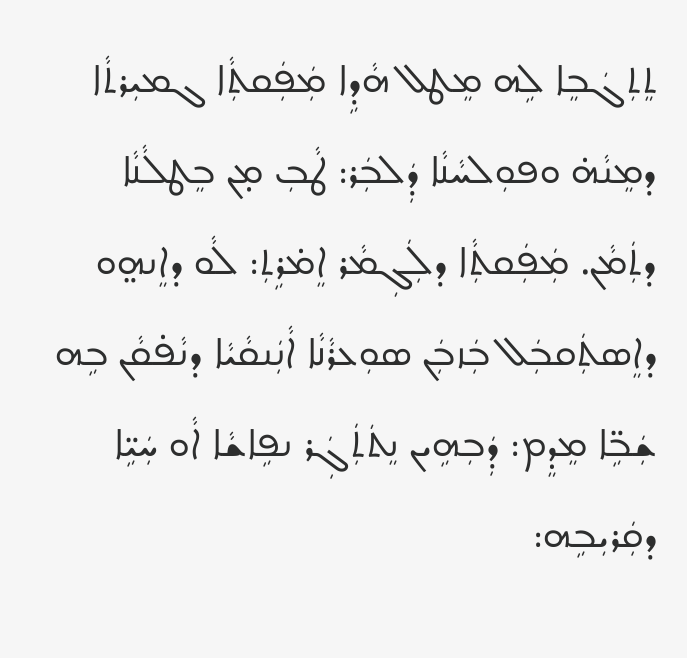ܬܸܬܼܓܿܒܸܐ ܠܹܗ ܡܸܛܠ ܗܵܕܹܐ ܡܲܦܲܩܬܼܵܐ ܓܡܝܼܪܬܵܐ ܕܡܸܢܵܗ̇ ܘܦܘܼܠܚܵܢܵܐ ܕܲܠܒܲܪ: ܛܵܒܼ ܡ̣ܢ ܒܸܛܠܵܢܵܐ ܕܬܲܡܵܢ. ܡܲܦܲܩܬܼܵܐ ܕܠܲܓܼܡܵܪ ܐܸܡ̇ܪܹܬܼ: ܠܵܘ ܕܐܸܢܗ̤ܘ ܕܐܸܤܬܲܩܒܲܠ ܒܲܙܒܲܢ ܤܘܼܥܪܵܢܵܐ ܐܵܢܲܢܩܵܝܵܐ ܕܢܵܦ̇ܩܵܢ ܒܹܗ ܫܲܒܹ̈ܐ ܡܸܕܸܡ: ܕܲܒܼܗܹܝܢ ܢܸܬܿܬܲܓܲܪ ܢܦܹܐܫܵܐ ܐܵܘ ܚܲܝܹ̈ܐ ܕܩܲܪܝܼܒܹܗ: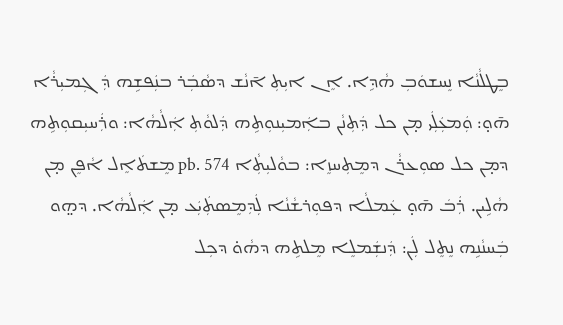ܒܸܛܠܵܢܵܐ ܢܸܚܫܘܿܒܼ ܗܵܕܹܐ. ܐܸܢ ܐܝܼܬܼ ܐ̄ܢܵܫ ܕܤܵܒܲܪ ܒܢܲܦܫܹܗ ܕܲܓܼܡܝܼܪܵܐ ܗ̄ܘ̣: ܘܲܡܥܲܠܲܝ ܡ̣ܢ ܟܠ ܕܲܬܼܢܵܢ ܒܐܲܡܝܼܢܘܼܬܹܗ ܕܲܠܘܵܬܼ ܐܲܠܵܗܵܐ: ܘܪܲܚܝܼܩܘܼܬܹܗ ܕܡ̣ܢ ܟܠ ܤܘܼܥܪܵܢ ܕܡܸܬܼܚܙܸܐ: ܒܘܵܠܝܼܬܼܵܐ pb. 574 ܡܸܫܬܿܐܸܠ ܐܵܦܸܢ ܡ̣ܢ ܗܵܠܹܝܢ. ܪܲܒܿ ܗ̄ܘ̣ ܥܲܡܠܵܐ ܕܦܘܼܪܫܵܢܵܐ ܠܲܕܼܡܸܤܬܲܝܲܥ ܡ̣ܢ ܐܲܠܵܗܵܐ. ܕܗ̤ܘ ܒܲܚܢܵܢܹܗ ܢܸܬܸܠ ܠܲܢ: ܕܲܢܫܲܡܠܸܐ ܡܸܠܬܹܗ ܕܗܵܘ̇ ܕܟܼܠ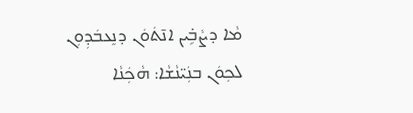ܡܵܐ ܕܨܵܒܹ̇ܝܢ ܐܢ̄ܬܿܘܿܢ ܕܢܸܥܒܿܕܼܘܼܢ ܠܟܼܘܿܢ ܒܢܲܝ̈ܢܵܫܵܐ: ܗܵܟܲܢܵܐ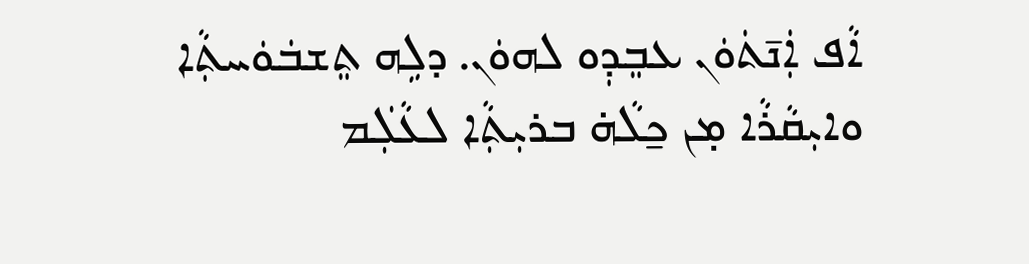ܐܵܦ ܐܲܢ̄ܬܿܘܿܢ ܥܒܸܕܼܘ ܠܗܘܿܢ. ܕܠܹܗ ܬܸܫܒܿܘܿܚܬܼܵܐ ܘܐܝܼܩܵܪܵܐ ܡ̣ܢ ܟ̱ܠܵܗ̇ ܒܪܝܼܬܼܵܐ ܠܥܵܠܲܡ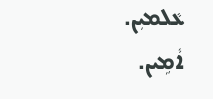ܥܵܠܡܝܼܢ. ܐܵܡܹܝܢ.